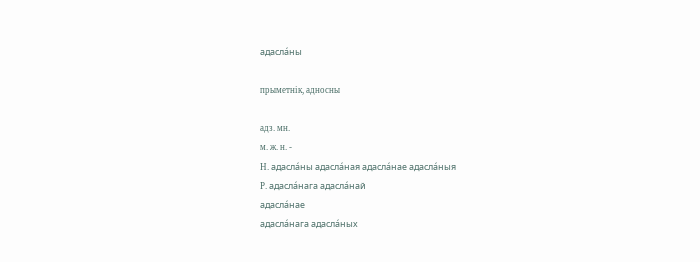адасла́ны

прыметнік, адносны

адз. мн.
м. ж. н. -
Н. адасла́ны адасла́ная адасла́нае адасла́ныя
Р. адасла́нага адасла́най
адасла́нае
адасла́нага адасла́ных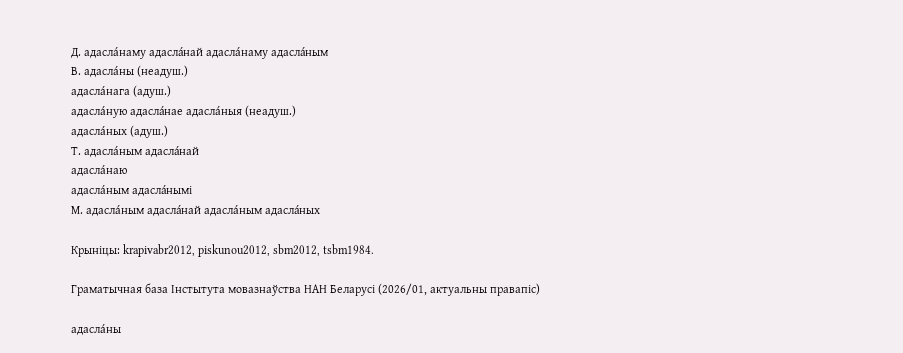Д. адасла́наму адасла́най адасла́наму адасла́ным
В. адасла́ны (неадуш.)
адасла́нага (адуш.)
адасла́ную адасла́нае адасла́ныя (неадуш.)
адасла́ных (адуш.)
Т. адасла́ным адасла́най
адасла́наю
адасла́ным адасла́нымі
М. адасла́ным адасла́най адасла́ным адасла́ных

Крыніцы: krapivabr2012, piskunou2012, sbm2012, tsbm1984.

Граматычная база Інстытута мовазнаўства НАН Беларусі (2026/01, актуальны правапіс)

адасла́ны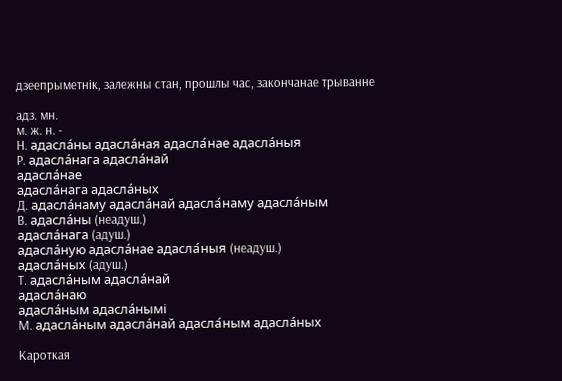дзеепрыметнік, залежны стан, прошлы час, закончанае трыванне

адз. мн.
м. ж. н. -
Н. адасла́ны адасла́ная адасла́нае адасла́ныя
Р. адасла́нага адасла́най
адасла́нае
адасла́нага адасла́ных
Д. адасла́наму адасла́най адасла́наму адасла́ным
В. адасла́ны (неадуш.)
адасла́нага (адуш.)
адасла́ную адасла́нае адасла́ныя (неадуш.)
адасла́ных (адуш.)
Т. адасла́ным адасла́най
адасла́наю
адасла́ным адасла́нымі
М. адасла́ным адасла́най адасла́ным адасла́ных

Кароткая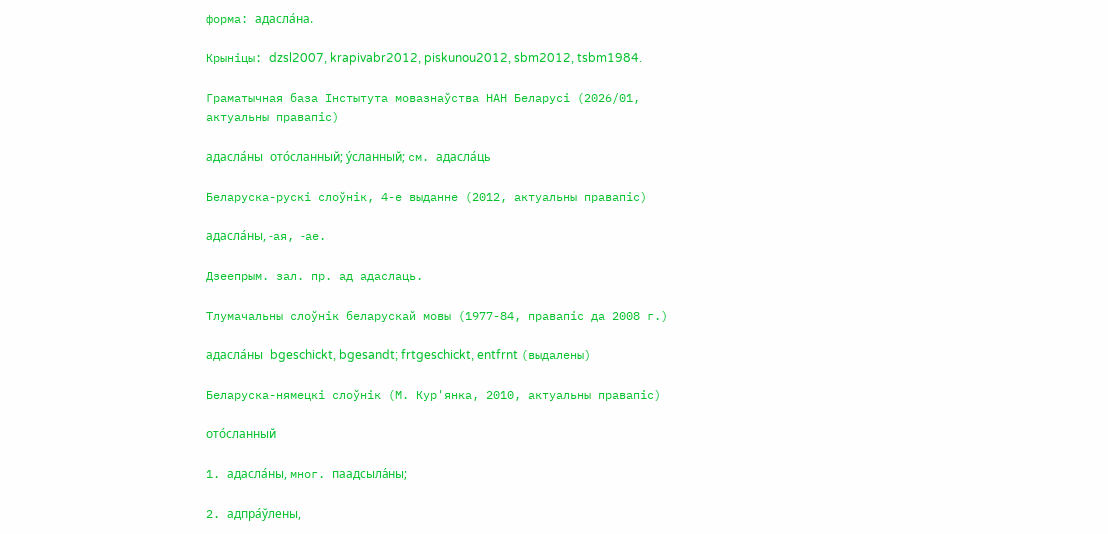форма: адасла́на.

Крыніцы: dzsl2007, krapivabr2012, piskunou2012, sbm2012, tsbm1984.

Граматычная база Інстытута мовазнаўства НАН Беларусі (2026/01, актуальны правапіс)

адасла́ны ото́сланный; у́сланный; см. адасла́ць

Беларуска-рускі слоўнік, 4-е выданне (2012, актуальны правапіс)

адасла́ны, ‑ая, ‑ае.

Дзеепрым. зал. пр. ад адаслаць.

Тлумачальны слоўнік беларускай мовы (1977-84, правапіс да 2008 г.)

адасла́ны bgeschickt, bgesandt; frtgeschickt, entfrnt (выдалены)

Беларуска-нямецкі слоўнік (М. Кур'янка, 2010, актуальны правапіс)

ото́сланный

1. адасла́ны, мног. паадсыла́ны;

2. адпра́ўлены,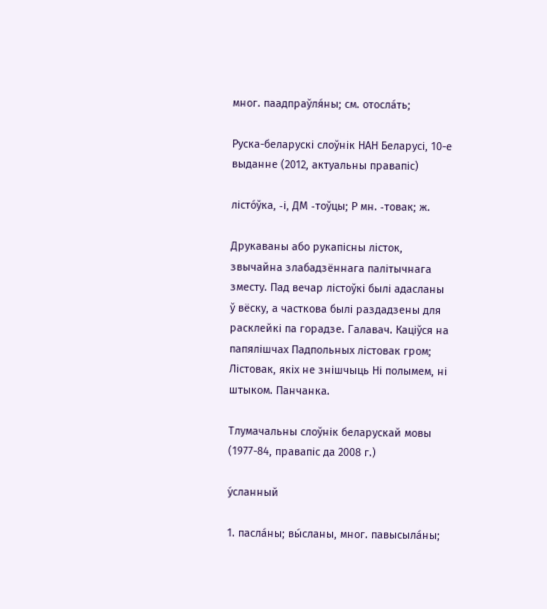мног. паадпраўля́ны; см. отосла́ть;

Руска-беларускі слоўнік НАН Беларусі, 10-е выданне (2012, актуальны правапіс)

лісто́ўка, ‑і, ДМ ‑тоўцы; Р мн. ‑товак; ж.

Друкаваны або рукапісны лісток, звычайна злабадзённага палітычнага зместу. Пад вечар лістоўкі былі адасланы ў вёску, а часткова былі раздадзены для расклейкі па горадзе. Галавач. Каціўся на папялішчах Падпольных лістовак гром; Лістовак, якіх не знішчыць Ні полымем, ні штыком. Панчанка.

Тлумачальны слоўнік беларускай мовы (1977-84, правапіс да 2008 г.)

у́сланный

1. пасла́ны; вы́сланы, мног. павысыла́ны;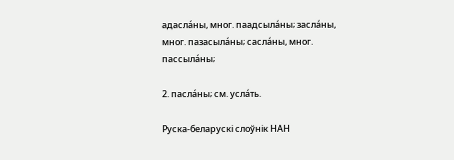адасла́ны, мног. паадсыла́ны; засла́ны, мног. пазасыла́ны; сасла́ны, мног. пассыла́ны;

2. пасла́ны; см. усла́ть.

Руска-беларускі слоўнік НАН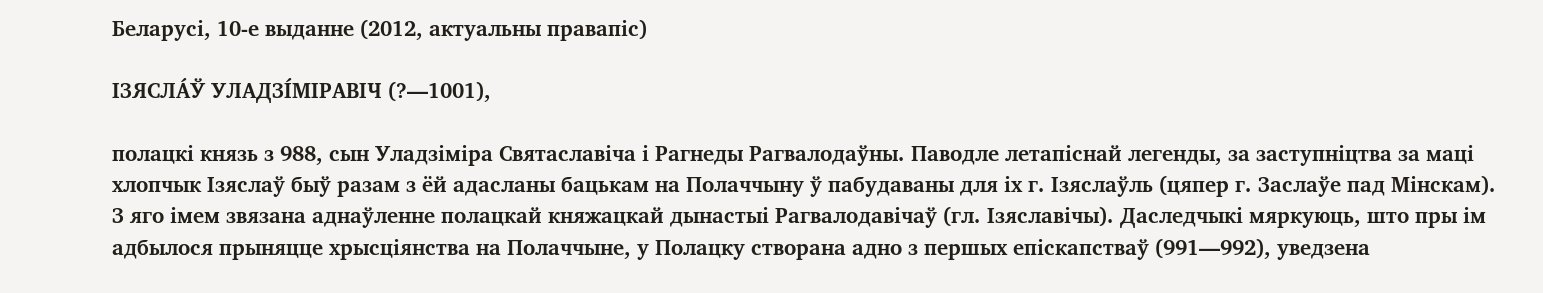Беларусі, 10-е выданне (2012, актуальны правапіс)

ІЗЯСЛА́Ў УЛАДЗІ́МІРАВІЧ (?—1001),

полацкі князь з 988, сын Уладзіміра Святаславіча і Рагнеды Рагвалодаўны. Паводле летапіснай легенды, за заступніцтва за маці хлопчык Ізяслаў быў разам з ёй адасланы бацькам на Полаччыну ў пабудаваны для іх г. Ізяслаўль (цяпер г. Заслаўе пад Мінскам). З яго імем звязана аднаўленне полацкай княжацкай дынастыі Рагвалодавічаў (гл. Ізяславічы). Даследчыкі мяркуюць, што пры ім адбылося прыняцце хрысціянства на Полаччыне, у Полацку створана адно з першых епіскапстваў (991—992), уведзена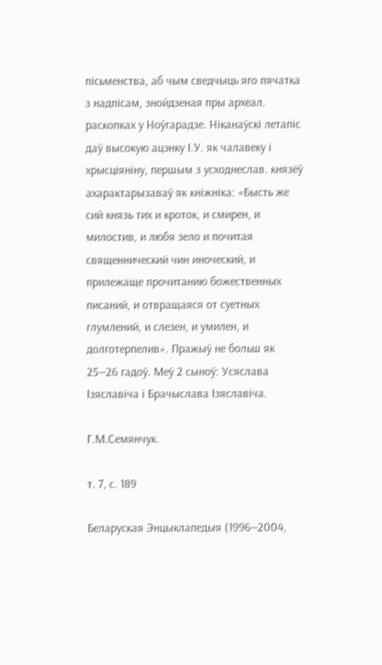пісьменства, аб чым сведчыць яго пячатка з надпісам, знойдзеная пры археал. раскопках у Ноўгарадзе. Ніканаўскі летапіс даў высокую ацэнку І.У. як чалавеку і хрысціяніну, першым з усходнеслав. князёў ахарактарызаваў як кніжніка: «Бысть же сий князь тих и кроток, и смирен, и милостив, и любя зело и почитая священнический чин иноческий, и прилежаще прочитанию божественных писаний, и отвращаяся от суетных глумлений, и слезен, и умилен, и долготерпелив». Пражыў не больш як 25—26 гадоў. Меў 2 сыноў: Усяслава Ізяславіча і Брачыслава Ізяславіча.

Г.М.Семянчук.

т. 7, с. 189

Беларуская Энцыклапедыя (1996—2004,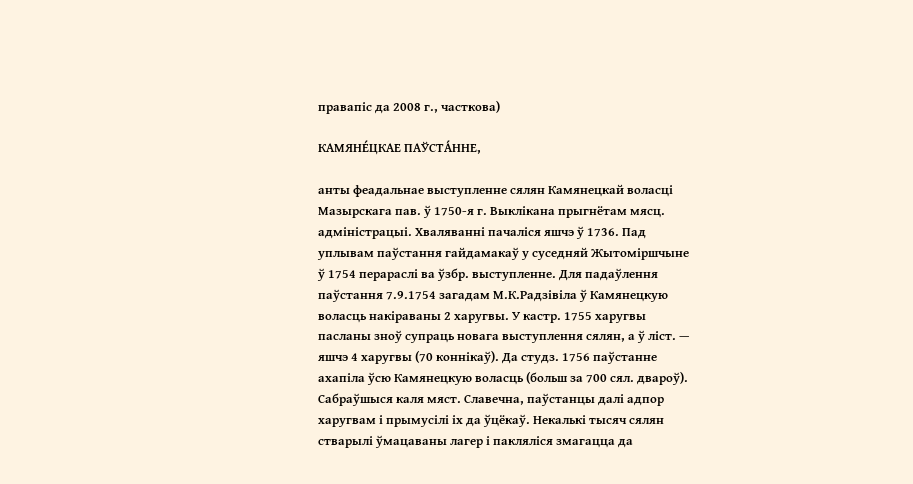правапіс да 2008 г., часткова)

КАМЯНЕ́ЦКАЕ ПАЎСТА́ННЕ,

анты феадальнае выступленне сялян Камянецкай воласці Мазырскага пав. ў 1750-я г. Выклікана прыгнётам мясц. адміністрацыі. Хваляванні пачаліся яшчэ ў 1736. Пад уплывам паўстання гайдамакаў у суседняй Жытоміршчыне ў 1754 перараслі ва ўзбр. выступленне. Для падаўлення паўстання 7.9.1754 загадам М.К.Радзівіла ў Камянецкую воласць накіраваны 2 харугвы. У кастр. 1755 харугвы пасланы зноў супраць новага выступлення сялян, а ў ліст. — яшчэ 4 харугвы (70 коннікаў). Да студз. 1756 паўстанне ахапіла ўсю Камянецкую воласць (больш за 700 сял. двароў). Сабраўшыся каля мяст. Славечна, паўстанцы далі адпор харугвам і прымусілі іх да ўцёкаў. Некалькі тысяч сялян стварылі ўмацаваны лагер і пакляліся змагацца да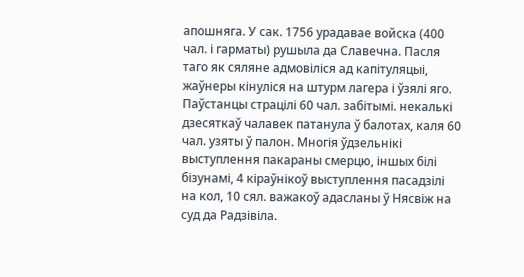апошняга. У сак. 1756 урадавае войска (400 чал. і гарматы) рушыла да Славечна. Пасля таго як сяляне адмовіліся ад капітуляцыі, жаўнеры кінуліся на штурм лагера і ўзялі яго. Паўстанцы страцілі 60 чал. забітымі. некалькі дзесяткаў чалавек патанула ў балотах, каля 60 чал. узяты ў палон. Многія ўдзельнікі выступлення пакараны смерцю, іншых білі бізунамі, 4 кіраўнікоў выступлення пасадзілі на кол, 10 сял. важакоў адасланы ў Нясвіж на суд да Радзівіла.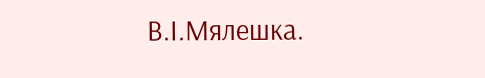В.І.Мялешка.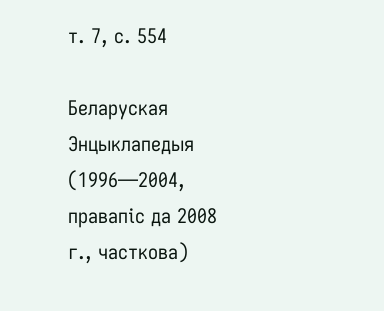т. 7, с. 554

Беларуская Энцыклапедыя (1996—2004, правапіс да 2008 г., часткова)